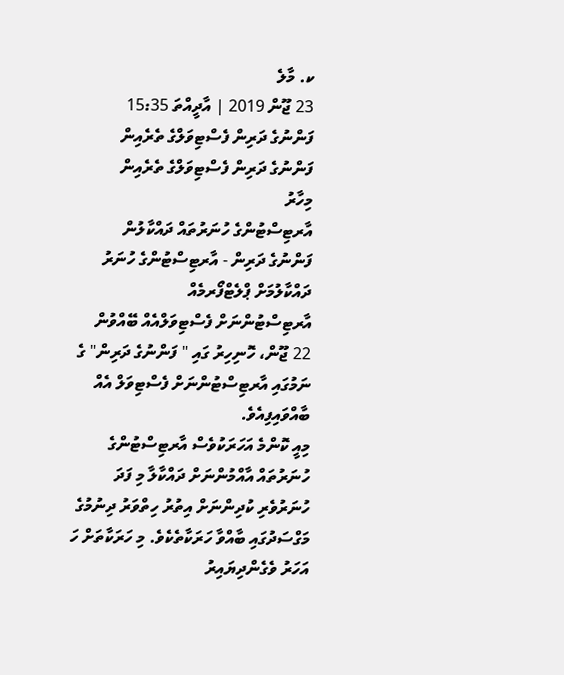ކ. މާލެ
23 ޖޫން 2019 | އާދީއްތަ 15:35
ފަންނުގެ ދަރިން ފެސްޓިވަލްގެ ތެރެއިން
ފަންނުގެ ދަރިން ފެސްޓިވަލްގެ ތެރެއިން
މިހާރު
އާރޓިސްޓުންގެ ހުނަރުތައް ދައްކާލުން
ފަންނުގެ ދަރިން - އާރޓިސްޓުންގެ ހުނަރު ދައްކާލުމަށް ޕްލެޓްފޯރމެއް
އާރޓިސްޓުންނަށް ފެސްޓިވަލްއެއް ބޭއްވުން
22 ޖޫން، ހޮނިހިރު ގައި " ފަންނުގެ ދަރިން" ގެ ނަމުގައި އާރޓިސްޓުންނަށް ފެސްޓިވަލް އެއް ބާއްވައިފިއެވެ.
މިއީ ކޮންމެ އަހަރަކުވެސް އާރޓިސްޓުންގެ ހުނަރުތައް އާއްމުންނަށް ދައްކާލާ މި ފަދަ ހުނަރުވެރި ކުދިންނަށް އިތުރު ހިތްވަރު ދިނުމުގެ މަގްސަދުގައި ބާއްވާ ހަރަކާތެކެވެ. މި ހަރަކާތަށް ހަ އަހަރު ވެގެންދިޔައިރު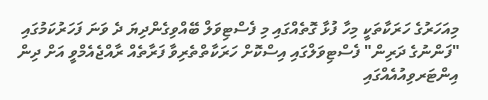މިއަހަރުގެ ހަރަކާތަކީ މިހާ ފުޅާ ގޮތެއްގައި މި ފެސްޓިވަލް ބޭއްވިގެންދިޔަ ދެ ވަނަ ފަހަރުކަމުގައި "ފަންނުގެ ދަރިން" ފެސްޓިވަލްގައި އިސްކޮށް ހަރަކާތްތެރިވާ ފަރާތެއް ރާއްޖެއެމްވީ އަށް ދިން އިންޓަރވިއުއެއްގައި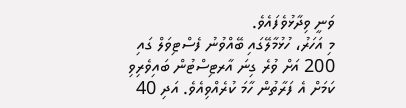ވަނީ ވިދާޅުވެފައެވެ.
މި އަހަރު، ހުޅުމާލޭގައި ބޭއްވުނު ފެސްޓިވަލް ގައި 200 އަށް ވުރެ ގިނަ އާރޓިސްޓުން ބައިވެރިވި ކަމަށް އެ ފަރާތުން ހާމަ ކުރެއްވިއެވެ. އަދި 40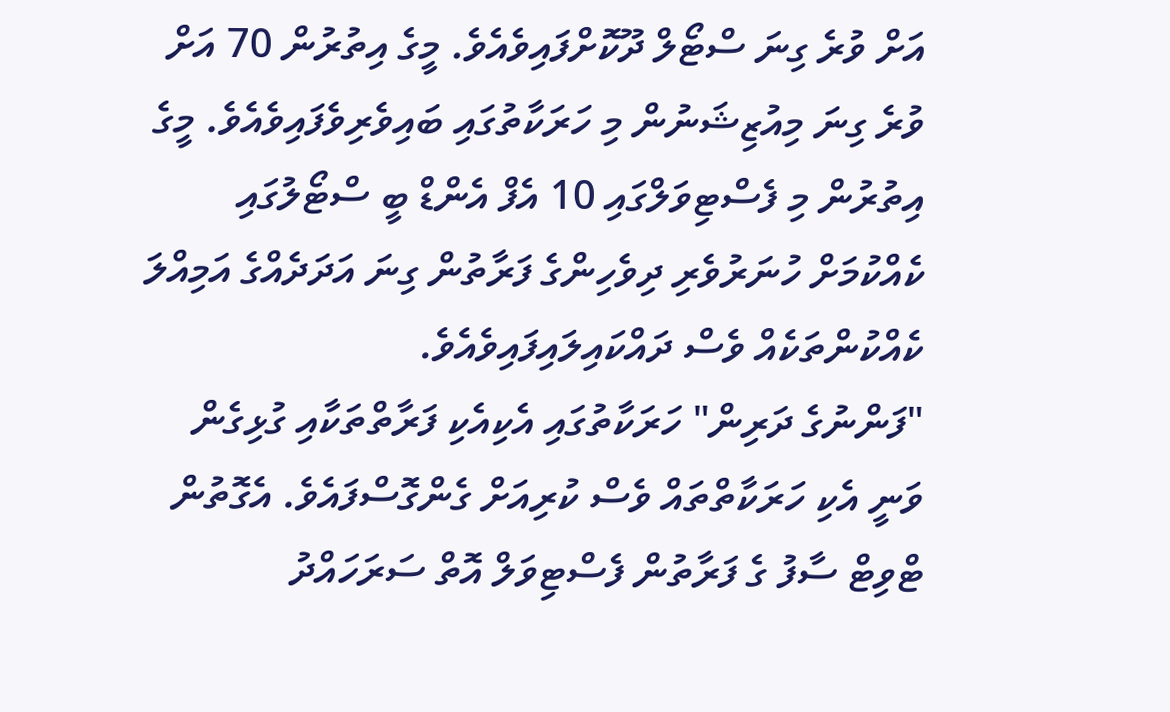އަށް ވުރެ ގިނަ ސްޓޯލް ދޫކޮށްފައިވެއެވެ. މީގެ އިތުރުން 70 އަށް ވުރެ ގިނަ މިއުޒިޝަނުން މި ހަރަކާތުގައި ބައިވެރިވެފައިވެއެވެ. މީގެ އިތުރުން މި ފެސްޓިވަލްގައި 10 އެފް އެންޑް ބީ ސްޓޯލުގައި ކެއްކުމަށް ހުނަރުވެރި ދިވެހިންގެ ފަރާތުން ގިނަ އަދަދެއްގެ އަމިއްލަ ކެއްކުންތަކެއް ވެސް ދައްކައިލައިފައިވެއެވެ.
"ފަންނުގެ ދަރިން" ހަރަކާތުގައި އެކިއެކި ފަރާތްތަކާއި ގުޅިގެން ވަނީ އެކި ހަރަކާތްތައް ވެސް ކުރިއަށް ގެންގޮސްފައެވެ. އެގޮތުން ޓްވިޓް ސާފު ގެ ފަރާތުން ފެސްޓިވަލް އޮތް ސަރަހައްދު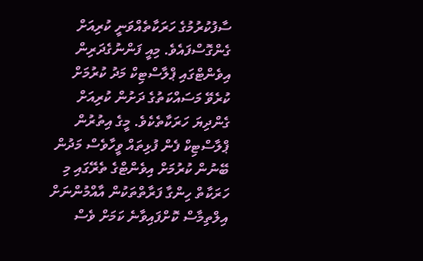ސާފުކުރުމުގެ ހަރަކާތެއްވަނީ ކުރިއަށް ގެންގޮސްފައެވެ. މިއީ ފަންނުގެދަރިން އިވެންޓްގައި ޕްލާސްޓިކް މަދު ކުރުމަށް ކުރެވޭ މަސައްކަތުގެ ދަށުން ކުރިއަށް ގެންދިޔަ ހަރަކާތެކެވެ. މީގެ އިތުރުން ޕްލާސްޓިކް ފެން ފުޅިތައް ވީހާވެސް މަދުން ބޭނުން ކުރުމަށް އިވެންޓްގެ ތެރޭގައި މި ހަރަކާތް ހިންގާ ފަރާތްތަކުން އާއްމުންނަށް އިލްތިމާސް ކޮށްފައިވާނެ ކަމަށް ވެސް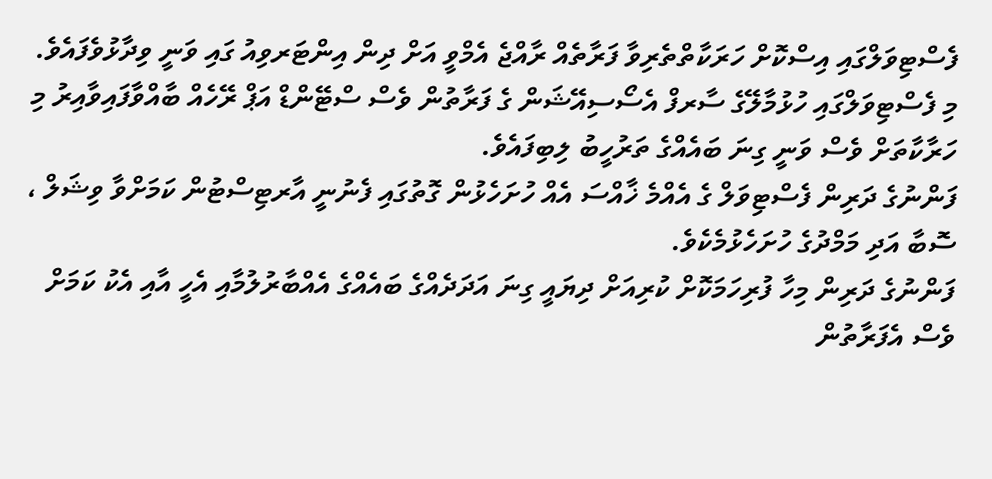ފެސްޓިވަލްގައި އިސްކޮށް ހަރަކާތްތެރިވާ ފަރާތެއް ރާއްޖެ އެމްވީ އަށް ދިން އިންޓަރވިއު ގައި ވަނީ ވިދާޅުވެފައެވެ.
މި ފެސްޓިވަލްގައި ހުޅުމާލޭގެ ސާރފް އެސޯސިއޭޝަން ގެ ފަރާތުން ވެސް ސްޓޭންޑް އަޕް ރޭހެއް ބާއްވާފައިވާއިރު މި ހަރާކާތަށް ވެސް ވަނީ ގިނަ ބައެއްގެ ތަރުހީބު ލިބިފައެވެ.
ފަންނުގެ ދަރިން ފެސްޓިވަލް ގެ އެއްމެ ޚާއްސަ އެއް ހުށަހެޅުން ގޮތުގައި ފެނުނީ އާރޓިސްޓުން ކަމަށްވާ ވިޝަލް ، ސޮބާ އަދި މަމްދުގެ ހުށަހެޅުމެކެވެ.
ފަންނުގެ ދަރިން މިހާ ފުރިހަމަކޮށް ކުރިއަށް ދިޔައީ ގިނަ އަދަދެއްގެ ބައެއްގެ އެއްބާރުލުމާއި އެހީ އާއި އެކު ކަމަށް ވެސް އެފަރާތުން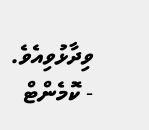ވިދާޅުވިއެވެ.
- ކޮމެންޓް